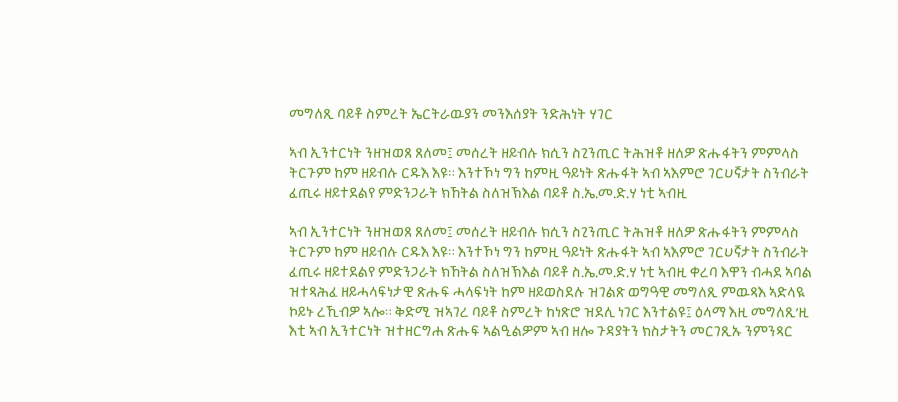መግለጺ ባይቶ ስምረት ኤርትራዉያን መንእሰያት ንድሕነት ሃገር

ኣብ ኢንተርነት ንዘዝወጸ ጸለመ፤ መሰረት ዘይብሉ ክሲን ስጊንጢር ትሕዝቶ ዘለዎ ጽሑፋትን ምምላስ ትርጉም ከም ዘይብሉ ርዱእ እዩ። እንተኾነ ግን ከምዚ ዓይነት ጽሑፋት ኣብ ኣእምሮ ገርሀኛታት ስንብራት ፈጢሩ ዘይተደልየ ምድንጋራት ክኸትል ስለዝኽእል ባይቶ ስ.ኤ.መ.ድ.ሃ ነቲ ኣብዚ

ኣብ ኢንተርነት ንዘዝወጸ ጸለመ፤ መሰረት ዘይብሉ ክሲን ስጊንጢር ትሕዝቶ ዘለዎ ጽሑፋትን ምምላስ ትርጉም ከም ዘይብሉ ርዱእ እዩ። እንተኾነ ግን ከምዚ ዓይነት ጽሑፋት ኣብ ኣእምሮ ገርሀኛታት ስንብራት ፈጢሩ ዘይተደልየ ምድንጋራት ክኸትል ስለዝኽእል ባይቶ ስ.ኤ.መ.ድ.ሃ ነቲ ኣብዚ ቀረባ እዋን ብሓደ ኣባል ዝተጻሕፈ ዘይሓላፍነታዊ ጽሑፍ ሓላፍነት ከም ዘይወስደሉ ዝገልጽ ወግዓዊ መግለጺ ምዉጻእ ኣድላዪ ኮይኑ ረኺብዎ ኣሎ። ቅድሚ ዝኣገረ ባይቶ ስምረት ከነጽሮ ዝደሊ ነገር እንተልዩ፤ ዕላማ እዚ መግለጺ’ዚ እቲ ኣብ ኢንተርነት ዝተዘርግሐ ጽሑፍ ኣልዒልዎም ኣብ ዘሎ ጉዳያትን ክስታትን መርገጺኡ ንምንጻር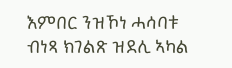እምበር ንዝኾነ ሓሳባቱ ብነጻ ክገልጽ ዝደሊ ኣካል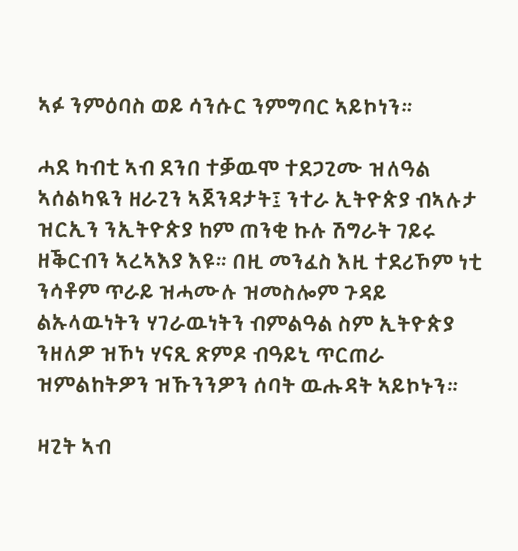ኣፉ ንምዕባስ ወይ ሳንሱር ንምግባር ኣይኮነን።

ሓደ ካብቲ ኣብ ደንበ ተቓዉሞ ተደጋጊሙ ዝለዓል ኣሰልካዪን ዘራጊን ኣጀንዳታት፤ ንተራ ኢትዮጵያ ብኣሉታ ዝርኢን ንኢትዮጵያ ከም ጠንቂ ኩሉ ሽግራት ገይሩ ዘቕርብን ኣረኣእያ እዩ። በዚ መንፈስ እዚ ተደሪኾም ነቲ ንሳቶም ጥራይ ዝሓሙሉ ዝመስሎም ጉዳይ ልኡላዉነትን ሃገራዉነትን ብምልዓል ስም ኢትዮጵያ ንዘለዎ ዝኾነ ሃናጺ ጽምዶ ብዓይኒ ጥርጠራ ዝምልከትዎን ዝኹንንዎን ሰባት ዉሑዳት ኣይኮኑን።

ዛጊት ኣብ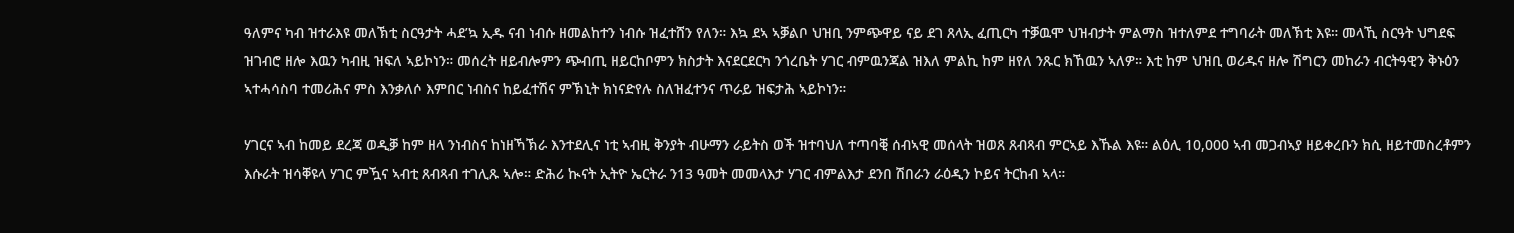ዓለምና ካብ ዝተራእዩ መለኽቲ ስርዓታት ሓደ’ኳ ኢዱ ናብ ነብሱ ዘመልከተን ነብሱ ዝፈተሸን የለን። እኳ ደኣ ኣቓልቦ ህዝቢ ንምጭዋይ ናይ ደገ ጸላኢ ፈጢርካ ተቓዉሞ ህዝብታት ምልማስ ዝተለምደ ተግባራት መለኽቲ እዩ። መላኺ ስርዓት ህግደፍ ዝገብሮ ዘሎ እዉን ካብዚ ዝፍለ ኣይኮነን። መሰረት ዘይብሎምን ጭብጢ ዘይርከቦምን ክስታት እናደርደርካ ንጎረቤት ሃገር ብምዉንጃል ዝእለ ምልኪ ከም ዘየለ ንጹር ክኸዉን ኣለዎ። እቲ ከም ህዝቢ ወሪዱና ዘሎ ሽግርን መከራን ብርትዓዊን ቅኑዕን ኣተሓሳስባ ተመሪሕና ምስ እንቃለሶ እምበር ነብስና ከይፈተሽና ምኽኒት ክነናድየሉ ስለዝፈተንና ጥራይ ዝፍታሕ ኣይኮነን።

ሃገርና ኣብ ከመይ ደረጃ ወዲቓ ከም ዘላ ንነብስና ከነዘኻኽራ እንተደሊና ነቲ ኣብዚ ቅንያት ብሁማን ራይትስ ወች ዝተባህለ ተጣባቒ ሰብኣዊ መሰላት ዝወጸ ጸብጻብ ምርኣይ እኹል እዩ። ልዕሊ 10,000 ኣብ መጋብኣያ ዘይቀረቡን ክሲ ዘይተመስረቶምን እሱራት ዝሳቐዩላ ሃገር ምዃና ኣብቲ ጸብጻብ ተገሊጹ ኣሎ። ድሕሪ ኲናት ኢትዮ ኤርትራ ን13 ዓመት መመላእታ ሃገር ብምልእታ ደንበ ሽበራን ራዕዲን ኮይና ትርከብ ኣላ።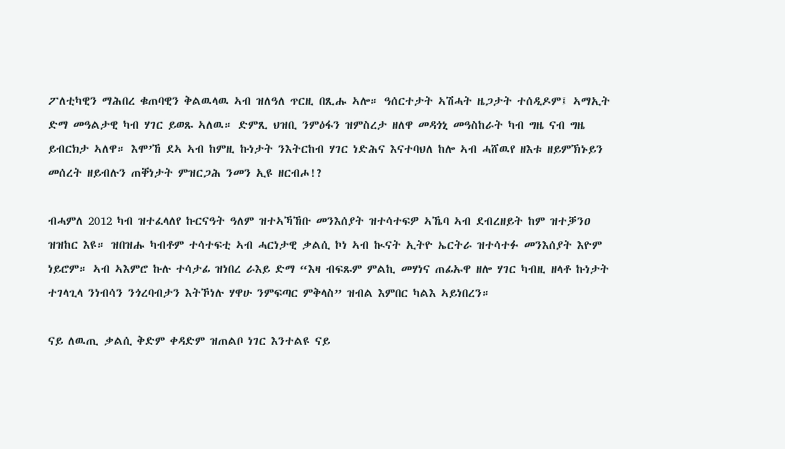ፖለቲካዊን ማሕበረ ቁጠባዊን ቅልዉላዉ ኣብ ዝለዓለ ጥርዚ በጺሑ ኣሎ። ዓሰርተታት ኣሽሓት ዜጋታት ተሰዲዶም፤ ኣማኢት ድማ መዓልታዊ ካብ ሃገር ይወጹ ኣለዉ። ድምጺ ህዝቢ ንምዕፋን ዝምስረታ ዘለዋ መዳጎኒ መዓስከራት ካብ ግዜ ናብ ግዜ ይብርክታ ኣለዋ። እሞ’ኸ ደኣ ኣብ ከምዚ ኩነታት ንእትርከብ ሃገር ነድሕና እናተባህለ ከሎ ኣብ ሓሸዉየ ዘእቱ ዘይምኽኑይን መሰረት ዘይብሉን ጠቐነታት ምዝርጋሕ ንመን ኢዩ ዘርብሖ!?

ብሓምለ 2012 ካብ ዝተፈላለየ ኩርናዓት ዓለም ዝተኣኻኸቡ መንእሰያት ዝተሳተፍዎ ኣኼባ ኣብ ደብረዘይት ከም ዝተቓንዐ ዝዝከር እዩ። ዝበዝሑ ካብቶም ተሳተፍቲ ኣብ ሓርነታዊ ቃልሲ ኮነ ኣብ ኲናት ኢትዮ ኤርትራ ዝተሳተፉ መንእሰያት እዮም ነይሮም። ኣብ ኣእምሮ ኩሉ ተሳታፊ ዝነበረ ራእይ ድማ “እዛ ብፍጹም ምልኪ መሃነና ጠፊኡዋ ዘሎ ሃገር ካብዚ ዘላቶ ኩነታት ተገላጊላ ንነብሳን ንጎረባብታን እትኾነሉ ሃዋሁ ንምፍጣር ምቅላስ” ዝብል እምበር ካልእ ኣይነበረን።

ናይ ለዉጢ ቃልሲ ቅድም ቀዳድም ዝጠልቦ ነገር እንተልዩ ናይ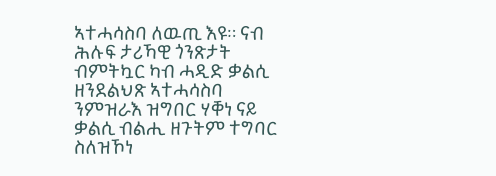ኣተሓሳስባ ለዉጢ እዩ። ናብ ሕሉፍ ታሪኻዊ ጎንጽታት ብምትኳር ካብ ሓዲድ ቃልሲ ዘንደልህጽ ኣተሓሳስባ ንምዝራእ ዝግበር ሃቐነ ናይ ቃልሲ ብልሒ ዘጉትም ተግባር ስለዝኾነ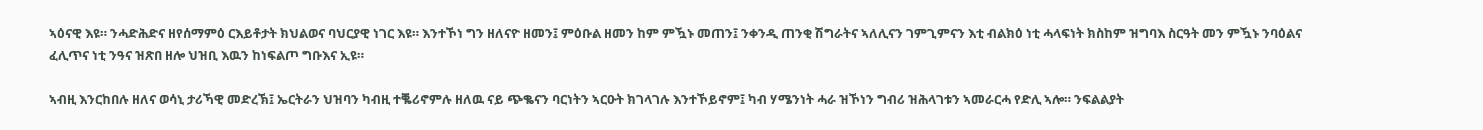ኣዕናዊ እዩ። ንሓድሕድና ዘየሰማምዕ ርእይቶታት ክህልወና ባህርያዊ ነገር እዩ። እንተኾነ ግን ዘለናዮ ዘመን፤ ምዕቡል ዘመን ከም ምዃኑ መጠን፤ ንቀንዲ ጠንቂ ሽግራትና ኣለሊናን ገምጊምናን እቲ ብልክዕ ነቲ ሓላፍነት ክስከም ዝግባእ ስርዓት መን ምዃኑ ንባዕልና ፈሊጥና ነቲ ንዓና ዝጽበ ዘሎ ህዝቢ እዉን ከነፍልጦ ግቡእና ኢዩ።

ኣብዚ እንርከበሉ ዘለና ወሳኒ ታሪኻዊ መድረኽ፤ ኤርትራን ህዝባን ካብዚ ተቘሪኖምሉ ዘለዉ ናይ ጭቈናን ባርነትን ኣርዑት ክገላገሉ እንተኾይኖም፤ ካብ ሃሜንነት ሓራ ዝኾነን ግብሪ ዝሕላገቱን ኣመራርሓ የድሊ ኣሎ። ንፍልልያት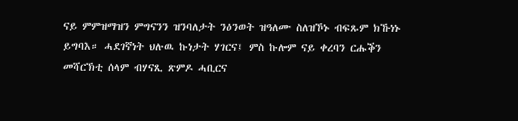ናይ ምምዝማዝን ምግናንን ዝንባለታት ንዕንወት ዝዓለሙ ስለዝኾኑ ብፍጹም ክኹነኑ ይግባእ። ሓደገኛነት ህሉዉ ኩነታት ሃገርና፤ ምስ ኩሎም ናይ ቀረባን ርሑቕን መሻርኽቲ ሰላም ብሃናጺ ጽምዶ ሓቢርና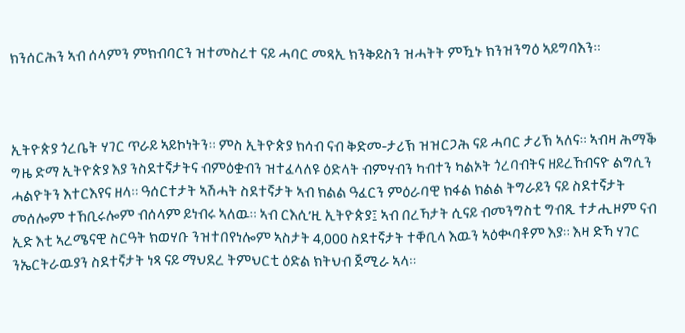ክንሰርሕን ኣብ ሰላምን ምክብባርን ዝተመስረተ ናይ ሓባር መጻኢ ክንቅይስን ዝሓትት ምዃኑ ክንዝንግዕ ኣይግባእን።



ኢትዮጵያ ጎረቤት ሃገር ጥራይ ኣይኮነትን። ምስ ኢትዮጵያ ክሳብ ናብ ቅድመ-ታሪኽ ዝዝርጋሕ ናይ ሓባር ታሪኽ ኣለና። ኣብዛ ሕማቕ ግዜ ድማ ኢትዮጵያ እያ ንስደተኛታትና ብምዕቋብን ዝተፈላለዩ ዕድላት ብምሃብን ካብተን ካልኦት ጎረባብትና ዘይረኸብናዮ ልግሲን ሓልዮትን እተርእየና ዘላ። ዓሰርተታት ኣሽሓት ስደተኛታት ኣብ ክልል ዓፈርን ምዕራባዊ ክፋል ክልል ትግራይን ናይ ስደተኛታት መሰሎም ተኸቢሩሎም ብሰላም ይነብሩ ኣለዉ። ኣብ ርእሲ’ዚ ኢትዮጵያ፤ ኣብ በረኻታት ሲናይ ብመንግስቲ ግብጺ ተታሒዞም ናብ ኢድ እቲ ኣረሜናዊ ስርዓት ክወሃቡ ንዝተበየነሎም ኣስታት 4,000 ስደተኛታት ተቐቢላ እዉን ኣዕቊባቶም እያ። እዛ ድኻ ሃገር ንኤርትራዉያን ስደተኛታት ነጻ ናይ ማህደረ ትምህርቲ ዕድል ክትህብ ጀሚራ ኣላ።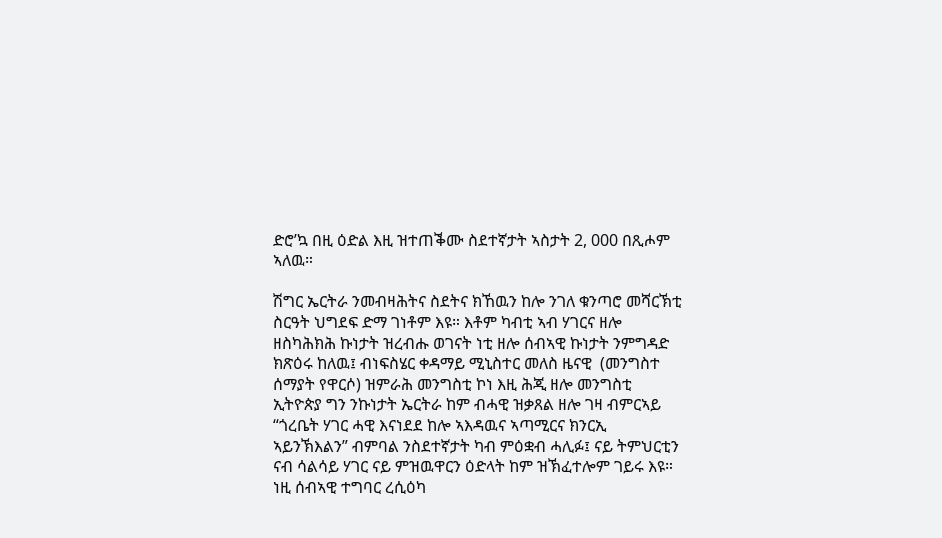ድሮ’ኳ በዚ ዕድል እዚ ዝተጠቕሙ ስደተኛታት ኣስታት 2, 000 በጺሖም ኣለዉ።

ሽግር ኤርትራ ንመብዛሕትና ስደትና ክኸዉን ከሎ ንገለ ቁንጣሮ መሻርኽቲ ስርዓት ህግደፍ ድማ ገነቶም እዩ። እቶም ካብቲ ኣብ ሃገርና ዘሎ ዘስካሕክሕ ኩነታት ዝረብሑ ወገናት ነቲ ዘሎ ሰብኣዊ ኩነታት ንምግዳድ ክጽዕሩ ከለዉ፤ ብነፍስሄር ቀዳማይ ሚኒስተር መለስ ዜናዊ  (መንግስተ ሰማያት የዋርሶ) ዝምራሕ መንግስቲ ኮነ እዚ ሕጂ ዘሎ መንግስቲ ኢትዮጵያ ግን ንኩነታት ኤርትራ ከም ብሓዊ ዝቃጸል ዘሎ ገዛ ብምርኣይ “ጎረቤት ሃገር ሓዊ እናነደደ ከሎ ኣእዳዉና ኣጣሚርና ክንርኢ ኣይንኽእልን” ብምባል ንስደተኛታት ካብ ምዕቋብ ሓሊፉ፤ ናይ ትምህርቲን ናብ ሳልሳይ ሃገር ናይ ምዝዉዋርን ዕድላት ከም ዝኽፈተሎም ገይሩ እዩ። ነዚ ሰብኣዊ ተግባር ረሲዕካ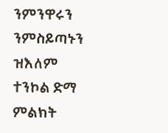ንምንዋሩን ንምስይጣኑን ዝእለም ተንኮል ድማ ምልክት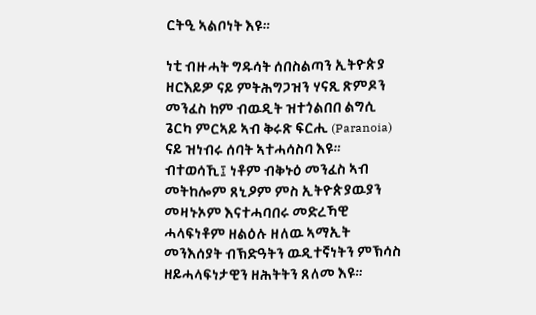ርትዒ ኣልቦነት እዩ።

ነቲ ብዙሓት ግዱሳት ሰበስልጣን ኢትዮጵያ ዘርእይዎ ናይ ምትሕግጋዝን ሃናጺ ጽምዶን መንፈስ ከም ብዉዲት ዝተጎልበበ ልግሲ ጌርካ ምርኣይ ኣብ ቅሩጽ ፍርሒ (Paranoia) ናይ ዝነብሩ ሰባት ኣተሓሳስባ እዩ። ብተወሳኺ፤ ነቶም ብቅኑዕ መንፈስ ኣብ መትከሎም ጸኒዖም ምስ ኢትዮጵያዉያን መዛኑኦም እናተሓባበሩ መድረኻዊ ሓላፍነቶም ዘልዕሉ ዘለዉ ኣማኢት መንእሰያት ብኽድዓትን ዉዲተኛነትን ምኽሳስ ዘይሓላፍነታዊን ዘሕትትን ጸለመ እዩ።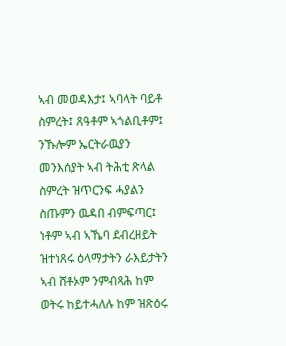ኣብ መወዳእታ፤ ኣባላት ባይቶ ስምረት፤ ጸዓቶም ኣጎልቢቶም፤ ንኹሎም ኤርትራዉያን መንእሰያት ኣብ ትሕቲ ጽላል ስምረት ዝጥርንፍ ሓያልን ስጡምን ዉዳበ ብምፍጣር፤ ነቶም ኣብ ኣኼባ ደብረዘይት ዝተነጸሩ ዕላማታትን ራእይታትን ኣብ ሸቶኦም ንምብጻሕ ከም ወትሩ ከይተሓለሉ ከም ዝጽዕሩ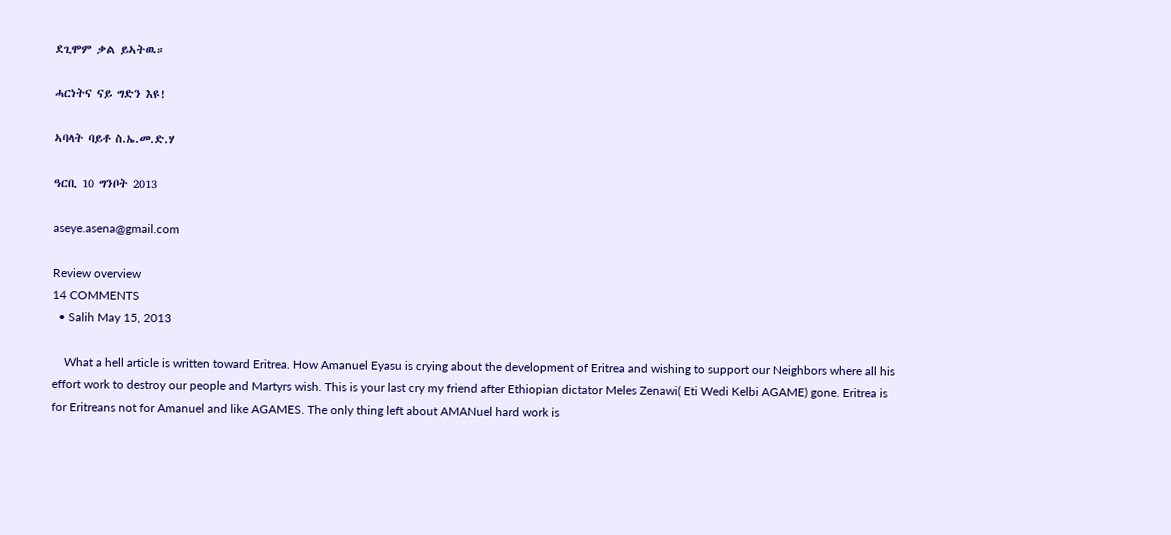ደጊሞም ቃል ይኣትዉ።

ሓርነትና ናይ ግድን እዩ!

ኣባላት ባይቶ ስ.ኤ.መ.ድ.ሃ

ዓርቢ 10 ግንቦት 2013

aseye.asena@gmail.com

Review overview
14 COMMENTS
  • Salih May 15, 2013

    What a hell article is written toward Eritrea. How Amanuel Eyasu is crying about the development of Eritrea and wishing to support our Neighbors where all his effort work to destroy our people and Martyrs wish. This is your last cry my friend after Ethiopian dictator Meles Zenawi( Eti Wedi Kelbi AGAME) gone. Eritrea is for Eritreans not for Amanuel and like AGAMES. The only thing left about AMANuel hard work is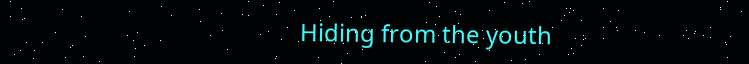Hiding from the youth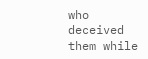who deceived them while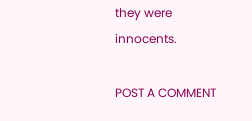they were innocents.

POST A COMMENT